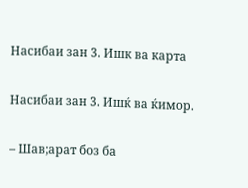Насибаи зан 3. Ишк ва карта

Насибаи зан 3. Ишќ ва ќимор.

– Шав;арат боз ба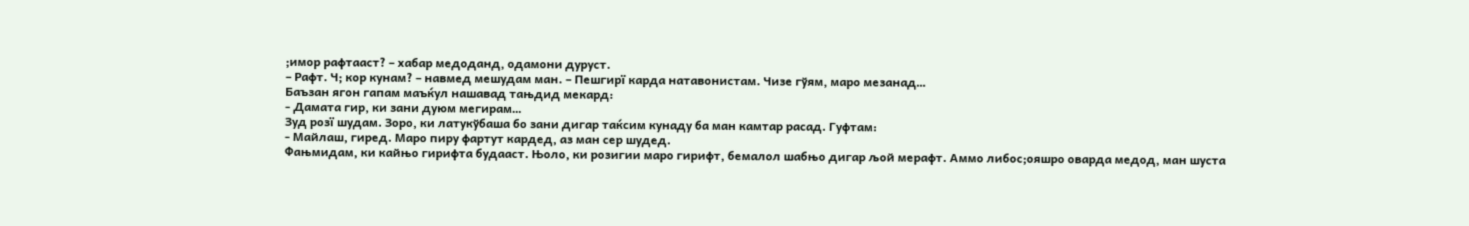;имор рафтааст? – хабар медоданд, одамони дуруст.
– Рафт. Ч; кор кунам? – навмед мешудам ман. – Пешгирї карда натавонистам. Чизе гўям, маро мезанад…
Баъзан ягон гапам маъќул нашавад тањдид мекард:
- Дамата гир, ки зани дуюм мегирам…
Зуд розї шудам. Зоро, ки латукўбаша бо зани дигар таќсим кунаду ба ман камтар расад. Гуфтам:
- Майлаш, гиред. Маро пиру фартут кардед, аз ман сер шудед.
Фањмидам, ки кайњо гирифта будааст. Њоло, ки розигии маро гирифт, бемалол шабњо дигар љой мерафт. Аммо либос;ояшро оварда медод, ман шуста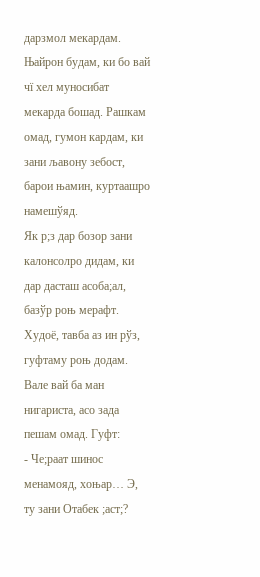дарзмол мекардам. Њайрон будам, ки бо вай чї хел муносибат мекарда бошад. Рашкам омад, гумон кардам, ки зани љавону зебост, барои њамин, куртаашро намешўяд.
Як р;з дар бозор зани калонсолро дидам, ки дар дасташ асоба;ал, базўр роњ мерафт. Худоё, тавба аз ин рўз, гуфтаму роњ додам. Вале вай ба ман нигариста, асо зада пешам омад. Гуфт:
- Че;раат шинос менамояд, хоњар… Э, ту зани Отабек ;аст;?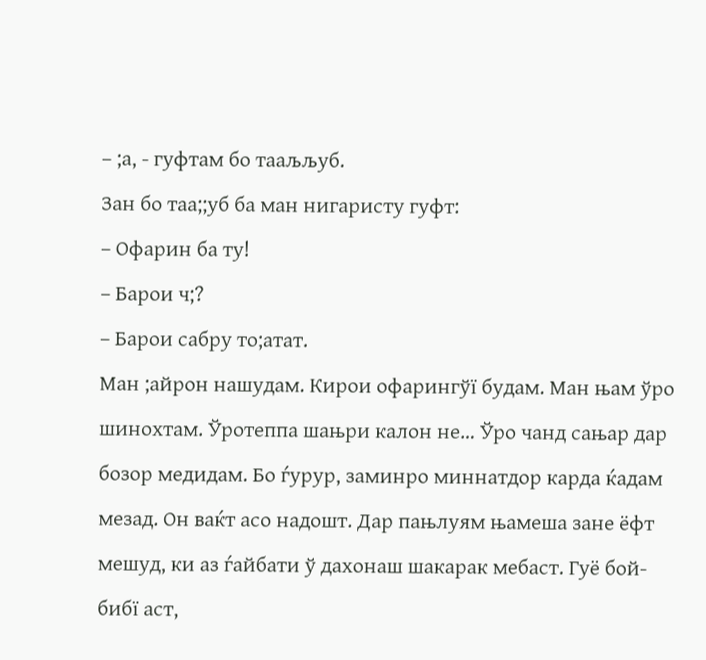– ;а, - гуфтам бо тааљљуб.
Зан бо таа;;уб ба ман нигаристу гуфт:
– Офарин ба ту!
– Барои ч;?
– Барои сабру то;атат.
Ман ;айрон нашудам. Кирои офарингўї будам. Ман њам ўро шинохтам. Ўротеппа шањри калон не… Ўро чанд сањар дар бозор медидам. Бо ѓурур, заминро миннатдор карда ќадам мезад. Он ваќт асо надошт. Дар пањлуям њамеша зане ёфт мешуд, ки аз ѓайбати ў дахонаш шакарак мебаст. Гуё бой-бибї аст,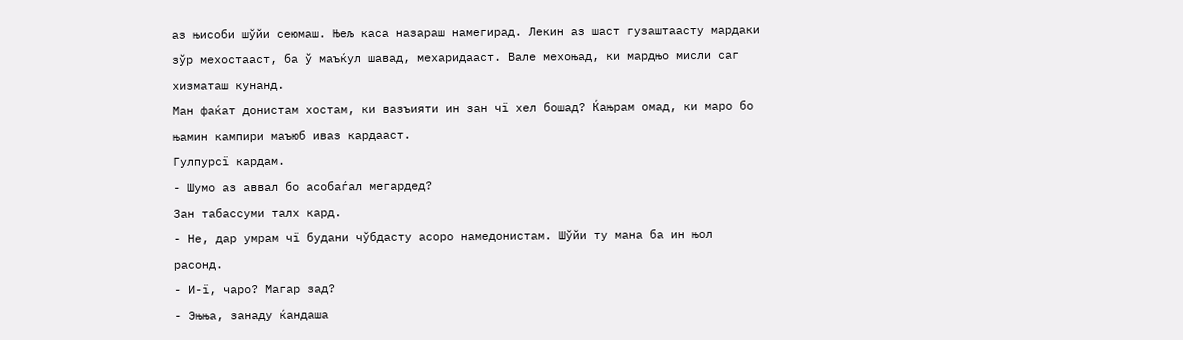аз њисоби шўйи сеюмаш. Њељ каса назараш намегирад. Лекин аз шаст гузаштаасту мардаки зўр мехостааст, ба ў маъќул шавад, мехаридааст. Вале мехоњад, ки мардњо мисли саг хизматаш кунанд.
Ман фаќат донистам хостам, ки вазъияти ин зан чї хел бошад? Ќањрам омад, ки маро бо њамин кампири маъюб иваз кардааст.
Гулпурсї кардам.
- Шумо аз аввал бо асобаѓал мегардед?
Зан табассуми талх кард.
- Не, дар умрам чї будани чўбдасту асоро намедонистам. Шўйи ту мана ба ин њол расонд.
- И-ї, чаро? Магар зад?
- Эњња, занаду ќандаша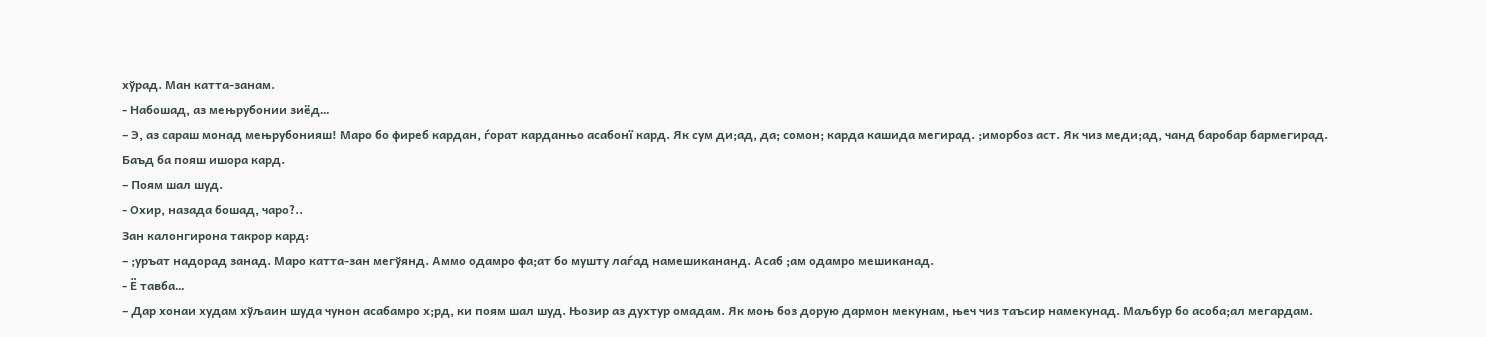хўрад. Ман катта-занам.
- Набошад, аз мењрубонии зиёд…
– Э, аз сараш монад мењрубонияш! Маро бо фиреб кардан, ѓорат карданњо асабонї кард. Як сум ди;ад, да; сомон; карда кашида мегирад. ;иморбоз аст. Як чиз меди;ад, чанд баробар бармегирад.
Баъд ба пояш ишора кард.
– Поям шал шуд.
- Охир, назада бошад, чаро?..
Зан калонгирона такрор кард:
– ;уръат надорад занад. Маро катта-зан мегўянд. Аммо одамро фа;ат бо мушту лаѓад намешикананд. Асаб ;ам одамро мешиканад.
- Ё тавба…
– Дар хонаи худам хўљаин шуда чунон асабамро х;рд, ки поям шал шуд. Њозир аз духтур омадам. Як моњ боз дорую дармон мекунам, њеч чиз таъсир намекунад. Маљбур бо асоба;ал мегардам.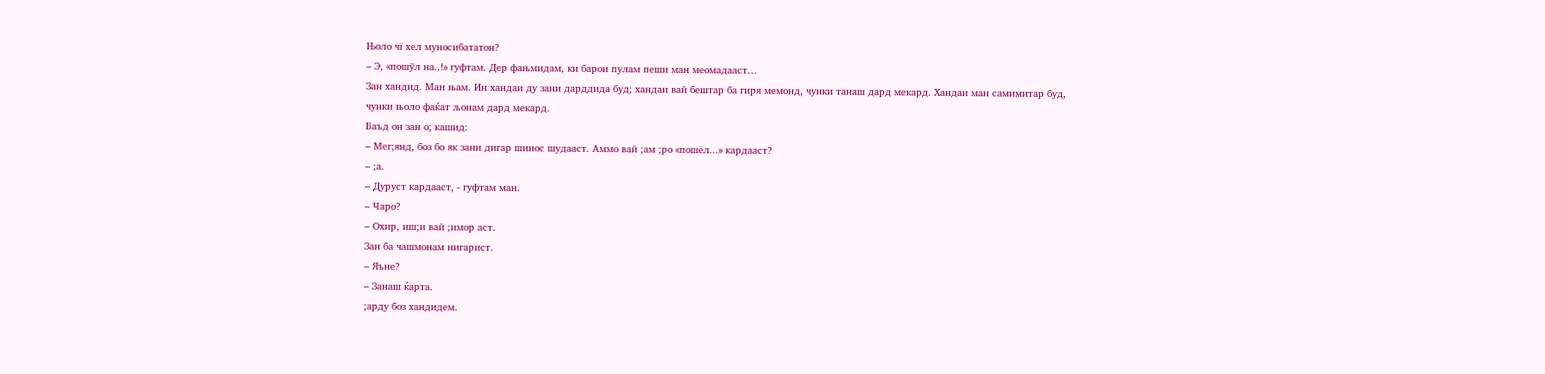Њоло чї хел муносибататон?
– Э, «пошўл на..!» гуфтам. Дер фањмидам, ки барои пулам пеши ман меомадааст…
Зан хандид. Ман њам. Ин хандаи ду зани дарддида буд; хандаи вай бештар ба гиря мемонд, чунки танаш дард мекард. Хандаи ман самимитар буд, чунки њоло фаќат љонам дард мекард.
Баъд он зан о; кашид:
– Мег;янд, боз бо як зани дигар шинос шудааст. Аммо вай ;ам ;ро «пошёл...» кардааст?
– ;а.
– Дуруст кардааст, - гуфтам ман.
– Чаро?
– Охир, иш;и вай ;имор аст.
Зан ба чашмонам нигарист.
– Яъне?
– Занаш ќарта.
;арду боз хандидем.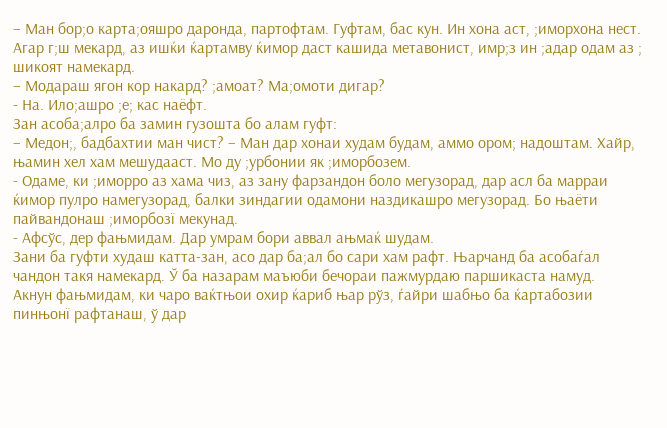– Ман бор;о карта;ояшро даронда, партофтам. Гуфтам, бас кун. Ин хона аст, ;иморхона нест. Агар г;ш мекард, аз ишќи ќартамву ќимор даст кашида метавонист, имр;з ин ;адар одам аз ; шикоят намекард.
– Модараш ягон кор накард? ;амоат? Ма;омоти дигар?
- На. Ило;ашро ;е; кас наёфт.
Зан асоба;алро ба замин гузошта бо алам гуфт:
– Медон;, бадбахтии ман чист? – Ман дар хонаи худам будам, аммо ором; надоштам. Хайр, њамин хел хам мешудааст. Мо ду ;урбонии як ;иморбозем.
- Одаме, ки ;иморро аз хама чиз, аз зану фарзандон боло мегузорад, дар асл ба марраи ќимор пулро намегузорад, балки зиндагии одамони наздикашро мегузорад. Бо њаёти пайвандонаш ;иморбозї мекунад.
- Афсўс, дер фањмидам. Дар умрам бори аввал ањмаќ шудам.
Зани ба гуфти худаш катта-зан, асо дар ба;ал бо сари хам рафт. Њарчанд ба асобаѓал чандон такя намекард. Ў ба назарам маъюби бечораи пажмурдаю паршикаста намуд.
Акнун фањмидам, ки чаро ваќтњои охир ќариб њар рўз, ѓайри шабњо ба ќартабозии пинњонї рафтанаш, ў дар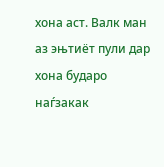хона аст. Валк ман аз эњтиёт пули дар хона бударо наѓзакак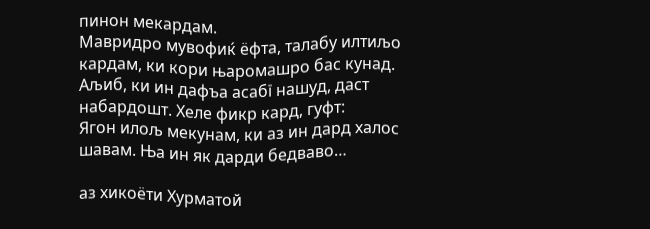пинон мекардам.
Мавридро мувофиќ ёфта, талабу илтиљо кардам, ки кори њаромашро бас кунад. Аљиб, ки ин дафъа асабї нашуд, даст набардошт. Хеле фикр кард, гуфт:
Ягон илољ мекунам, ки аз ин дард халос шавам. Ња ин як дарди бедваво…

аз хикоёти Хурматой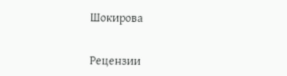Шокирова


Рецензии